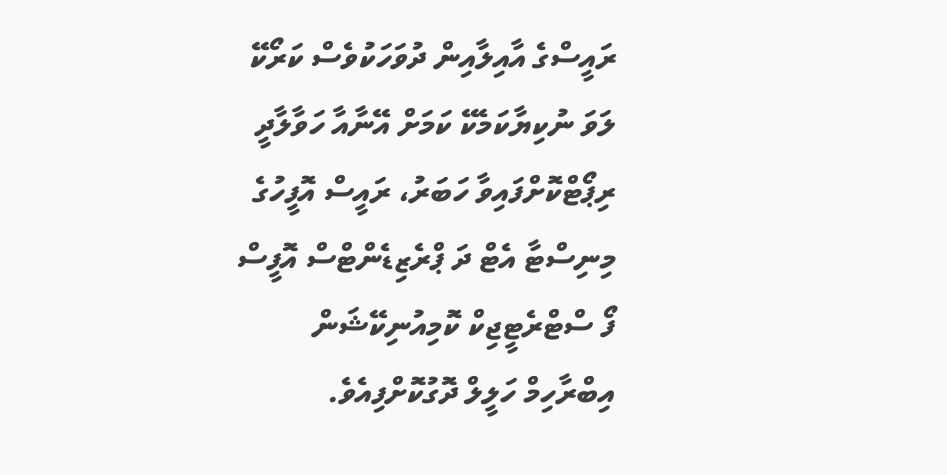ރައީސްގެ އާއިލާއިން ދުވަހަކުވެސް ކަރޯކޭ ލަވަ ނުކިޔާކަމެކޭ ކަމަށް އޭނާއާ ހަވާލާދީ ރިޕޯޓްކޮށްފައިވާ ހަބަރު، ރައީސް އޮފީހުގެ މިނިސްޓާ އެޓް ދަ ޕްރެޒިޑެންޓްސް އޮފީސް ފޯ ސްޓްރެޓީޖިކް ކޮމިއުނިކޭޝަން އިބްރާހިމް ހަލީލް ދޮގުކޮށްފިއެވެ.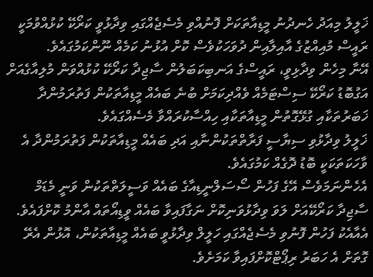ޚަލީލު މިއަދު ހެނދުނު މީޑިއާތަކަށް ފޮނުއްވި މެސެޖެއްގައި ވިދާޅުވީ ކަރޯކޭ ކުޅުއްވުމަކީ ރައީސް މުއިއްޒުގެ އާއިލާއިން ދުވަހަކުވެސް ކޮށް އުޅުނު ކަމެއް ނޫންކަމުގައެވެ.
އޭނާ މިހެން ވިދާޅިވީ، ރައީސްގެ އަނބިކަބަލުން ސާޖިދާ ކަރޯކޭ ކުޅުއްވަން މުލިއާގެއަށް އަގުބޮޑު ކަރޯކޭ ސިސްޓަމެއް ވެއްދިކަމަށް ބުނެ ބައެއް މީޑިއާތަކުން ފަތުރަމުންދާ ޚަބަރުތަކާއި ގުޅޭގޮތުން މީޑިއާތަކާއި ހިއްސާކުރައްވާ މެސެއްގައެވެ.
ޚަލީލު ވިދާޅުވި ސިޔާސީ ފަރާތްތަކުންނާއި އަދި ބައެއް މީޑިއާތަކުން ފަތުރަމުންދާ އެ ވާހަކަތަކަކީ ބޮޑު ދޮގެއް ކަމުގައެވެ.
އެހެންނަމަވެސް އޭގެ ފަހުން ސޯސަލްނީޑިއާގެ ބައެއް ވަސީލަތްތަކުން ވަނީ މެޑަމް ސާޖިދާ ކަރޯކޭއަށް ލަވަ ވިދާޅުވަނިކޮށް ނަގާފައިވާ ބައެއް ވީޑިއޯތައް އާންމު ކޮށްފައެވެ.
އެއާއެކު ފަހުން ފޮނުވި މެސެޖެއްގައި ހަލީލް ވިދާޅުވީ ބައެއް މީޑިއާތަކުން، އޮޅުން އެރޭ ގޮތަށް އެ ހަބަރު ރިޕޯޓްކޮށްފައިވާ ކަމަށެވެ.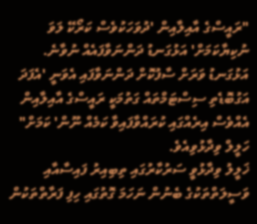"ރައީސްގެ އާއިލާއިން 'ދުވަހަކުވެސް ކަރޯކޭ ލަވަ ނުކިޔާކަމަށް' އަޅުގަނޑު ދަންނަވާފައެއް ނުވާނެ. އަޅުގަނޑު ވަރަށް ސާފުކޮށް ދަންނަވާފައި އެވަނީ 'އެފަދަ އަގުބޮޑެތި ސިސްޓަމްތައް ގަތުމަކީ ރައީސްގެ އާއިލާއިން އެއްވެސް އިރެއްގައި ކުރައްވާފައިވާ ކަމެއް ނޫން' ކަމަށް" ހަލީލް ވިދާޅުވިއެވެ.
ޚަލީލު ވިދާޅުވީ ސަރުކާރުގައި ތިބިއިރު ފައިސާއާއި ވަސީލަތްތަކުގެ ބެނުން ނަހަމަ ގޮތުގައި ހިފި ފަރާތްތަކުން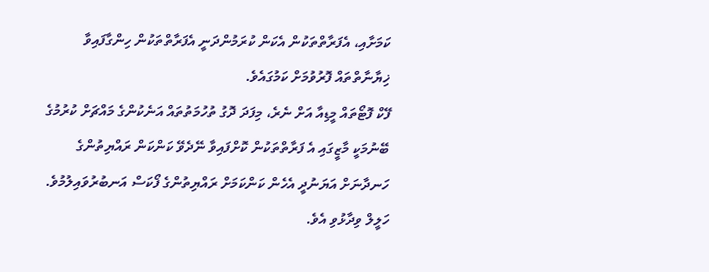ކަމަށާއި، އެފަރާތްތަކުން އެކަން ކުރަމުންދަނީ އެފަރާތްތަކުން ހިންގާފައިވާ ޚިޔާނާތްތައް ފޮރުވުމަށް ކަމުގައެވެ.
ފޭކް ފޮޓޯތައް މީޑިއާ އަށް ނެރެ، މިފަދަ ދޮގު ތުހުމަތުތައް އަނެކުންގެ މައްޗަށް ކުރުމުގެ ބޭނުމަކީ މާޒީގައި އެ ފަރާތްތަކުން ކޮށްފައިވާ ނޭދެވޭ ކަންކަން ރައްޔިތުންގެ ހަނދާނަށް އަޔަނުދީ އެހެން ކަންކަމަށް ރައްޔިތުންގެ ފޯކަސް އަނބުރުވައިލުމުވެ.
ހަލީލް ވިދާޅުވި އެވެ.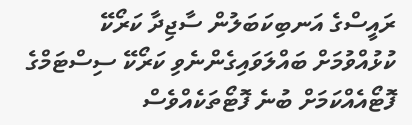ރައީސްގެ އަނބިކަބަލުން ސާޖިދާ ކަރޯކޭ ކުޅުއްވުމަށް ބައްލަވައިގެންނެވި ކަރޯކޭ ސިސްޓަމްގެ ފޮޓޯއެއްކަމަށް ބުނެ ފޮޓޯތަކެއްވެސް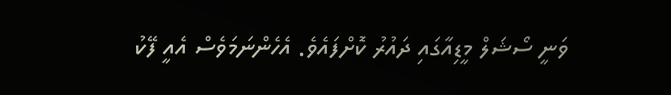ވަނީ ސޯޝަލް މީޑިއާގައި ދައުރު ކޮށްފައެވެ. އެހެންނަމަވެސް އެއީ ފޭކު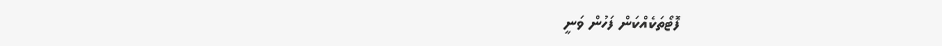ފޮޓޯތަކެއްކަން ފަހުން ވަނީ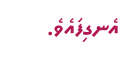އެނގިފައެވެ.